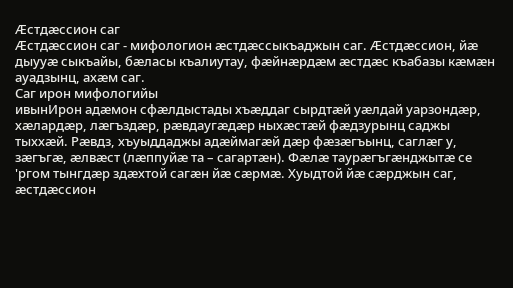Æстдæссион саг
Æстдæссион саг - мифологион æстдæссыкъаджын саг. Æстдæссион, йæ дыууæ сыкъайы, бæласы къалиутау, фæйнæрдæм æстдæс къабазы кæмæн ауадзынц, ахæм саг.
Саг ирон мифологийы
ивынИрон адæмон сфæлдыстады хъæддаг сырдтæй уæлдай уарзондæр, хæлардæр, лæгъздæр, рæвдаугæдæр ныхæстæй фæдзурынц саджы тыххæй. Рæвдз, хъуыддаджы адæймагæй дæр фæзæгъынц, саглæг у, зæгъгæ, æлвæст (лæппуйæ та – сагартæн). Фæлæ таурæгъгæнджытæ се 'ргом тынгдæр здæхтой сагæн йæ сæрмæ. Хуыдтой йæ сæрджын саг, æстдæссион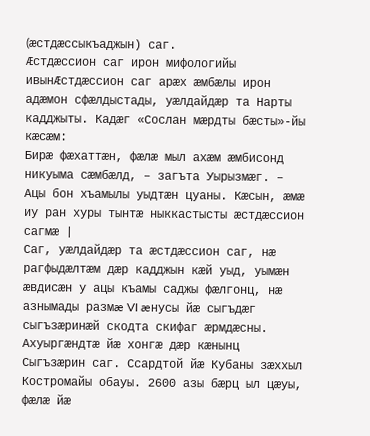(æстдæссыкъаджын) саг.
Æстдæссион саг ирон мифологийы
ивынÆстдæссион саг арæх æмбæлы ирон адæмон сфæлдыстады, уæлдайдæр та Нарты кадджыты. Кадæг «Сослан мæрдты бæсты»-йы кæсæм:
Бирæ фæхаттæн, фæлæ мыл ахæм æмбисонд никуыма сæмбæлд, – загъта Уырызмæг. – Ацы бон хъамылы уыдтæн цуаны. Кæсын, æмæ иу ран хуры тынтæ ныккастысты æстдæссион сагмæ |
Саг, уæлдайдæр та æстдæссион саг, нæ рагфыдæлтæм дæр кадджын кæй уыд, уымæн æвдисæн у ацы къамы саджы фæлгонц, нæ азнымады размæ VI æнусы йæ сыгъдæг сыгъзæринæй скодта скифаг æрмдæсны. Ахуыргæндтæ йæ хонгæ дæр кæнынц Сыгъзæрин саг. Ссардтой йæ Кубаны зæххыл Костромайы обауы. 2600 азы бæрц ыл цæуы, фæлæ йæ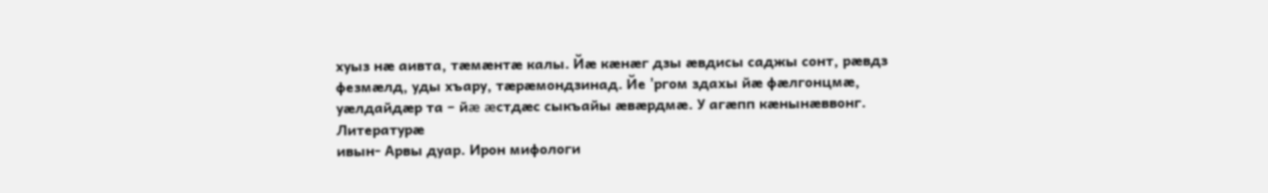хуыз нæ аивта, тæмæнтæ калы. Йæ кæнæг дзы æвдисы саджы сонт, рæвдз фезмæлд, уды хъару, тæрæмондзинад. Йе 'ргом здахы йæ фæлгонцмæ, уæлдайдæр та – йæ æстдæс сыкъайы æвæрдмæ. У агæпп кæнынæввонг.
Литературæ
ивын- Арвы дуар. Ирон мифологи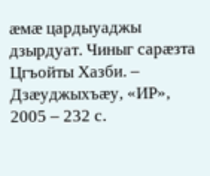æмæ цардыуаджы дзырдуат. Чиныг сарæзта Цгъойты Хазби. – Дзæуджыхъæу, «ИР», 2005 – 232 с.